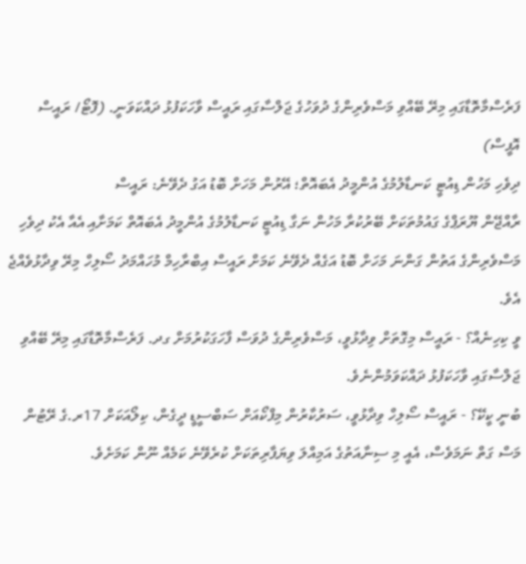ފަރެސްމާތޮޑާގައި މިރޭ ބޭއްވި މަސްވެރިންގެ ދުވަހުގެ ޖަލްސާގައި ރައީސް ވާހަކަފުޅު ދައްކަވަނީ. (ފޮޓޯ/ ރައީސް އޮފީސް)
ދިވެހި މަހުން ޑިއުޓީ ކަނޑާލުމުގެ އުންމީދު އެބައޮތް؛ އޭރުން މަހަށް ބޮޑު އަގު ދެވޭނެ: ރައީސް
ރާއްޖޭން ޔޫރަޕްގެ ގައުމުތަކަށް ބޭރުކުރާ މަހުން ނަގާ ޑިއުޓީ ކަނޑާލުމުގެ އުންމީދު އެބައޮތް ކަމަށާއި އެއާ އެކު ދިވެހި މަސްވެރިންގެ އަތުން ގަންނަ މަހަށް ބޮޑު އަގެއް ދެވޭނެ ކަމަށް ރައީސް އިބްރާހިމް މުހައްމަދު ސޯލިހް މިރޭ ވިދާޅުވެއްޖެ އެވެ.
ވީ ކިހިނެއް؟ - ރައީސް މިގޮތަށް ވިދާޅުވީ، މަސްވެރިންގެ ދުވަސް ފާހަގަކުރުމަށް ގދ. ފަރެސްމާތޮޑާގައި މިރޭ ބޭއްވި ޖަލްސާގައި ވާހަކަފުޅު ދައްކަވަމުންނެވެ.
ބުނީ ކީކޭ؟ - ރައީސް ސޯލިހް ވިދާޅުވީ، ސަރުކާރުން މިފްކޯއަށް ސަބްސީޑީ ދީގެން، ކިލޯއަކަށް 17ރ.ގެ ރޭޓުން މަސް ގަތް ނަމަވެސް، އެއީ މި ސިނާއަތުގެ އަމިއްލަ ވިޔަފާރިތަކަށް ކުރެވޭނެ ކަމެއް ނޫން ކަމަށެވެ.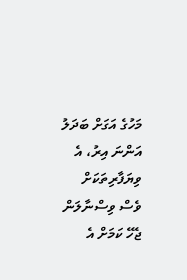މަހުގެ އަގަށް ބަދަލު އަންނަ އިރު، އެ ވިޔަފާރިތަކަށް ވެސް ވިސްނާލަން ޖެހޭ ކަމަށް އެ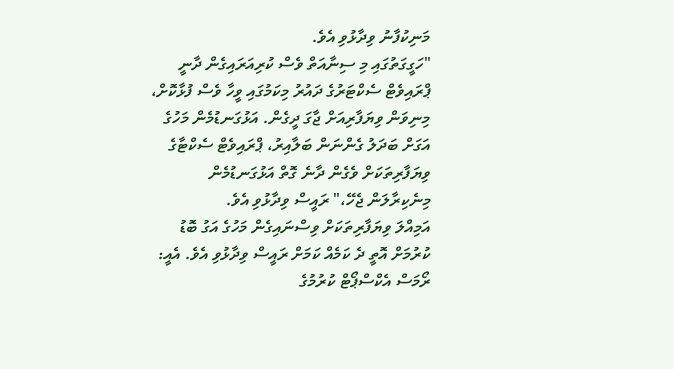މަނިކުފާނު ވިދާޅުވި އެވެ.
"ހަގީގަތުގައި މި ސިނާއަތް ވެސް ކުރިއަރައިގެން ދާނީ ޕްރައިވެޓް ސެކްޓަރުގެ ދައުރު މިކަމުގައި ވީހާ ވެސް ފުޅާކޮށް، މިނިވަން ވިޔަފާރިއަށް ޖާގަ ދީގެން. އަޅުގަނޑުމެން މަހުގެ އަގަށް ބަދަލު ގެންނަން ބަލާއިރު، ޕްރައިވެޓް ސެކްޓާގެ ވިޔަފާރިތަކަށް ވެގެން ދާނެ ގޮތް އަޅުގަނޑުމެން މިނެކިރާލަން ޖެހޭ،" ރައީސް ވިދާޅުވި އެވެ.
އަމިއްލަ ވިޔަފާރިތަކަށް ވިސްނައިގެން މަހުގެ އަގު ބޮޑު ކުރުމަށް އޮތީ ދެ ކަމެއް ކަމަށް ރައީސް ވިދާޅުވި އެވެ. އެއީ:
ރޯމަސް އެކްސްޕޯޓް ކުރުމުގެ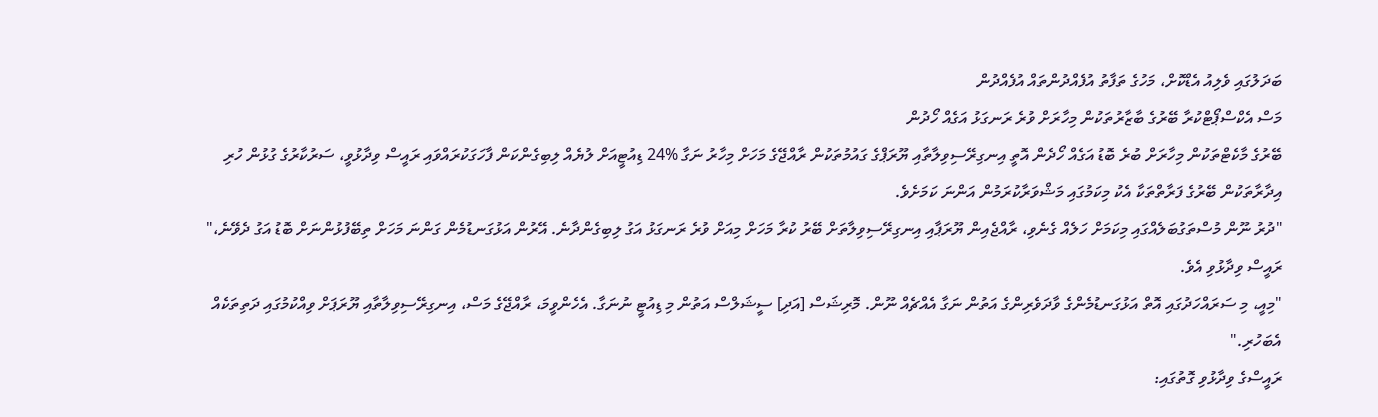ބަދަލުގައި ވެލިއު އެޑްކޮށް، މަހުގެ ތަފާތު އުފެއްދުންތައް އުފެއްދުން
މަސް އެކްސްޕޯޓްކުރާ ބޭރުގެ ބާޒާރުތަކުން މިހާރަށް ވުރެ ރަނގަޅު އަގެއް ހޯދުން
ބޭރުގެ މާކެޓްތަކުން މިހާރަށް ބުރެ ބޮޑު އަގެއް ހޯދެން އޮތީ އިނގިރޭސިވިލާތާއި ޔޫރަޕްގެ ގައުމުތަކުން ރާއްޖޭގެ މަހަށް މިހާރު ނަގާ %24 ޑިއުޓީއަށް ލުޔެއް ލިބިގެންކަން ފާހަގަކުރައްވައި ރައީސް ވިދާޅުވީ، ސަރުކާރުގެ ގުޅުން ހުރި އިދާރާތަކުން ބޭރުގެ ފަރާތްތަކާ އެކު މިކަމުގައި މަޝްވަރާކުރަމުން އަންނަ ކަމަށެވެ.
"ދުރު ނޫން މުސްތަގުބަލެއްގައި މިކަމަށް ހަލެއް ގެނެވި، ރާއްޖެއިން ޔޫރަޕާއި އިނގިރޭސިވިލާތަށް ބޭރު ކުރާ މަހަށް މިއަށް ވުރެ ރަނގަޅު އަގު ލިބިގެންދާނެ. އޭރުން އަޅުގަނޑުމެން ގަންނަ މަހަށް ތިބޭފުޅުންނަށް ބޮޑު އަގު ދެވޭނެ،" ރައީސް ވިދާޅުވި އެވެ.
"މިއީ، މި ސަރައްހަދުގައި އޮތް އަޅުގަނޑުމެންގެ ވާދަވެރިންގެ އަތުން ނަގާ އެއްޗެއް ނޫން. މޮރިޝަސް [އަދި] ސީޝަލްސް އަތުން މި ޑިއުޓީ ނުނަގާ. އެހެންވީމަ، ރާއްޖޭގެ މަސް، އިނގިރޭސިވިލާތާއި ޔޫރަޕަށް ވިއްކުމުގައި ދަތިތަކެއް އެބަހުރި."
ރައީސްގެ ވިދާޅުވި ގޮތުގައި: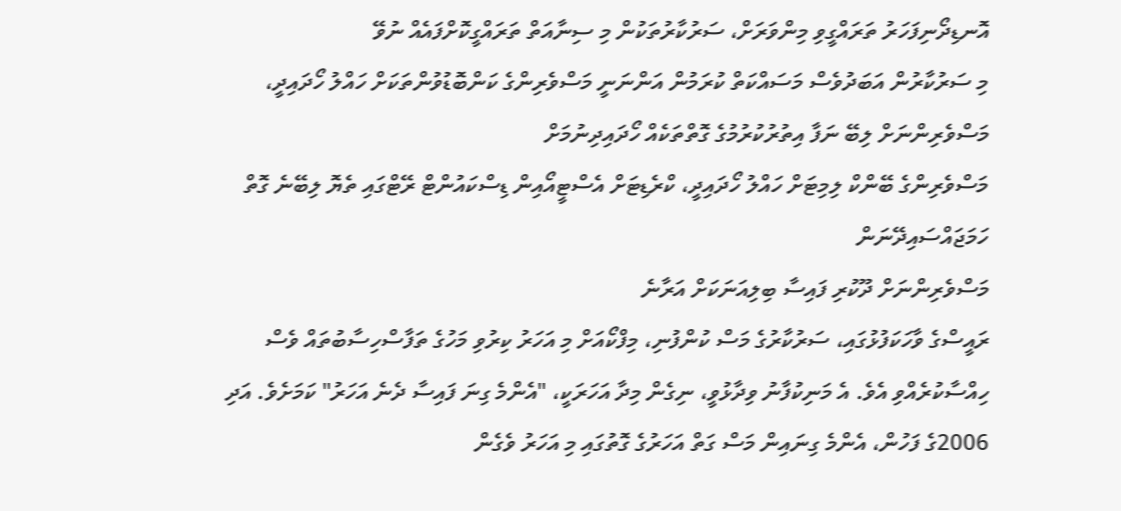އޮނޑިދޯނިފަހަރު ތަރައްގީވި މިންވަރަށް، ސަރުކާރުތަކުން މި ސިނާއަތް ތަރައްގީކޮށްފައެއް ނުވޭ
މި ސަރުކާރުން އަބަދުވެސް މަސައްކަތް ކުރަމުން އަންނަނީ މަސްވެރިންގެ ކަންބޮޑުވުންތަކަށް ހައްލު ހޯދައިދީ، މަސްވެރިންނަށް ލިބޭ ނަފާ އިތުރުކުރުމުގެ ގޮތްތަކެއް ހޯދައިދިނުމަށް
މަސްވެރިންގެ ބޭންކް ލިމިޓަށް ހައްލު ހޯދައިދީ، ކްރެޑިޓަށް އެސްޓީއޯއިން ޑިސްކައުންޓް ރޭޓްގައި ތެޔޮ ލިބޭނެ ގޮތް ހަމަޖައްސައިދޭނަން
މަސްވެރިންނަށް ދޫކުރި ފައިސާ ބިލިއަނަކަށް އަރާނެ
ރައީސްގެ ވާހަކަފުޅުގައި، ސަރުކާރުގެ މަސް ކުންފުނި، މިފްކޯއަށް މި އަހަރު ކިރުވި މަހުގެ ތަފާސްހިސާބުތައް ވެސް ހިއްސާކުރެއްވި އެވެ. އެ މަނިކުފާނު ވިދާޅުވީ، ނިގެން މިދާ އަހަރަކީ، "އެންމެ ގިނަ ފައިސާ ދެނެ އަހަރު" ކަމަށެވެ. އަދި 2006ގެ ފަހުން، އެންމެ ގިނައިން މަސް ގަތް އަހަރުގެ ގޮތުގައި މި އަހަރު ވެގެން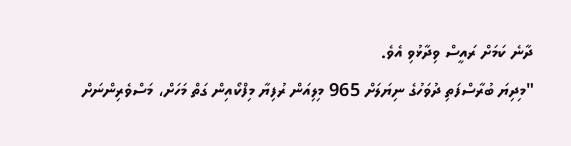ދާނެ ކަމަށް ރައީސް ވިދާޅުވި އެވެ.
"މިދިޔަ ބުރާސްފަތި ދުވަހުގެ ނިޔަލަށް 965 މިލިއަން ރުފިޔާ މިފްކޯއިން ގަތް މަހަށް، މަސްވެރިންނަށް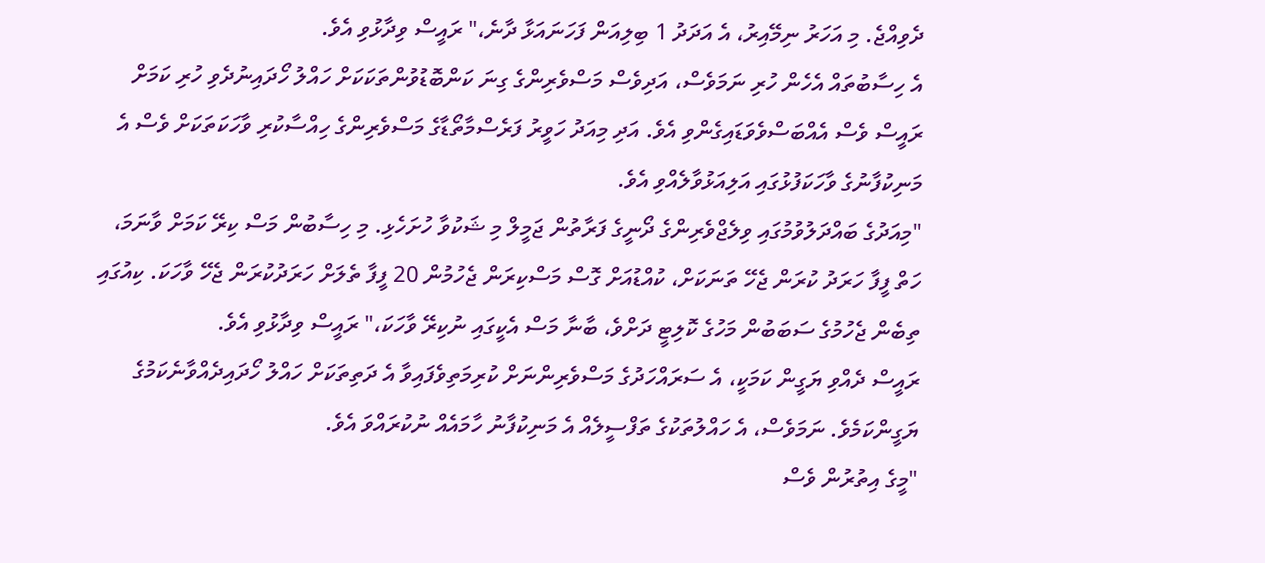ދެވިއްޖެ. މި އަހަރު ނިމޭއިރު، އެ އަދަދު 1 ބިލިއަން ފަހަނައަޅާ ދާނެ،" ރައީސް ވިދާޅުވި އެވެ.
އެ ހިސާބުތައް އެހެން ހުރި ނަމަވެސް، އަދިވެސް މަސްވެރިންގެ ގިނަ ކަންބޮޑުވުންތަކަކަށް ހައްލު ހޯދައިނުދެވި ހުރި ކަމަށް ރައީސް ވެސް އެއްބަސްވެވަޑައިގެންވި އެވެ. އަދި މިއަދު ހަވީރު ފަރެސްމާތޯޑާގެ މަސްވެރިންގެ ހިއްސާކުރި ވާހަކަތަކަށް ވެސް އެ މަނިކުފާނުގެ ވާހަކަފުޅުގައި އަލިއަޅުވާލެއްވި އެވެ.
"މިއަދުގެ ބައްދަލުވުމުގައި ވިލެޖްވެރިންގެ ދޯނީގެ ފަރާތުން ޖަމީލް މި ޝަކުވާ ހުށަހެޅި. މި ހިސާބުން މަސް ކިރޭ ކަމަށް ވާނަމަ، ހަތް ފީފާ ހަރަދު ކުރަން ޖެހޭ ތަނަކަށް، ކުއްޑުއަށް ގޮސް މަސްކިރަން ޖެހުމުން 20 ފީފާ ތެލަށް ހަރަދުކުރަން ޖެހޭ ވާހަކަ. ކިއުގައި ތިބެން ޖެހުމުގެ ސަބަބުން މަހުގެ ކޮލިޓީ ދަށްވެ، ބާނާ މަސް އެކީގައި ނުކިރޭ ވާހަކަ،" ރައީސް ވިދާޅުވި އެވެ.
ރައީސް ދެއްވި ޔަގީން ކަމަކީ، އެ ސަރައްހަދުގެ މަސްވެރިންނަށް ކުރިމަތިވެފައިވާ އެ ދަތިތަކަށް ހައްލު ހޯދައިދެއްވާނެކަމުގެ ޔަގީންކަމެވެ. ނަމަވެސް، އެ ހައްލުތަކުގެ ތަފްސީލެއް އެ މަނިކުފާނު ހާމައެއް ނުކުރައްވަ އެވެ.
"މީގެ އިތުރުން ވެސް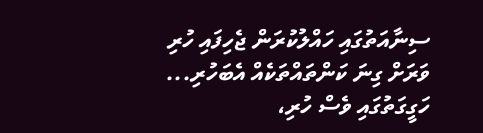ސިނާއަތުގައި ހައްލުކުރަން ޖެހިފައި ހުރި ވަރަށް ގިނަ ކަންތައްތަކެއް އެބަހުރި... ހަގީގަތުގައި ވެސް ހުރި،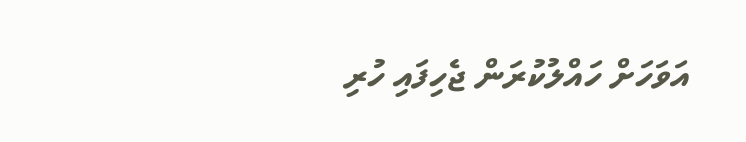އަވަހަށް ހައްލުކުރަން ޖެހިފައި ހުރި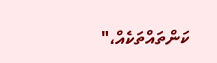ކަންތައްތަކެއް،"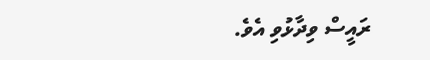ރައީސް ވިދާޅުވި އެވެ.